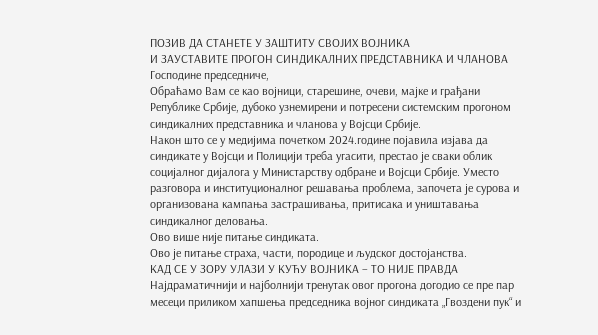ПОЗИВ ДА СТАНЕТЕ У ЗАШТИТУ СВОЈИХ ВОЈНИКА
И ЗАУСТАВИТЕ ПРОГОН СИНДИКАЛНИХ ПРЕДСТАВНИКА И ЧЛАНОВА
Господине председниче,
Обраћамо Вам се као војници, старешине, очеви, мајке и грађани Републике Србије, дубоко узнемирени и потресени системским прогоном синдикалних представника и чланова у Војсци Србије.
Након што се у медијима почетком 2024.године појавила изјава да синдикате у Војсци и Полицији треба угасити, престао је сваки облик социјалног дијалога у Министарству одбране и Војсци Србије. Уместо разговора и институционалног решавања проблема, започета је сурова и организована кампања застрашивања, притисака и уништавања синдикалног деловања.
Ово више није питање синдиката.
Ово је питање страха, части, породице и људског достојанства.
КАД СЕ У ЗОРУ УЛАЗИ У КУЋУ ВОЈНИКА – ТО НИЈЕ ПРАВДА
Најдраматичнији и најболнији тренутак овог прогона догодио се пре пар месеци приликом хапшења председника војног синдиката „Гвоздени пук“ и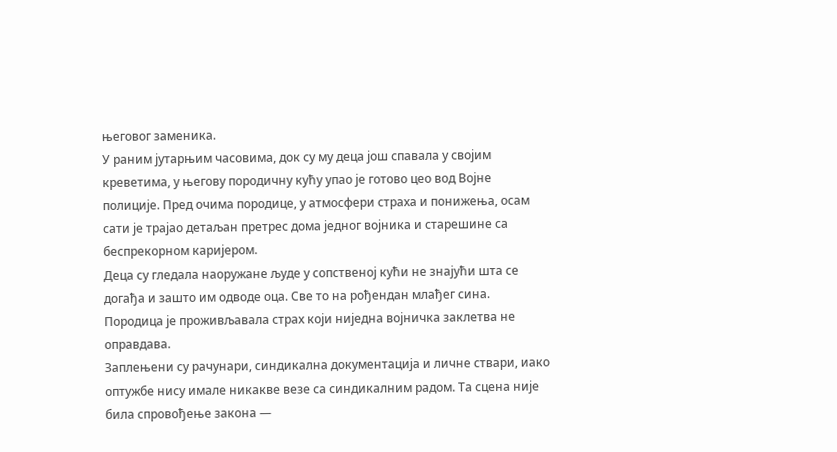његовог заменика.
У раним јутарњим часовима, док су му деца још спавала у својим креветима, у његову породичну кућу упао је готово цео вод Војне полиције. Пред очима породице, у атмосфери страха и понижења, осам сати је трајао детаљан претрес дома једног војника и старешине са беспрекорном каријером.
Деца су гледала наоружане људе у сопственој кући не знајући шта се догађа и зашто им одводе оца. Све то на рођендан млађег сина.
Породица је проживљавала страх који ниједна војничка заклетва не оправдава.
Заплењени су рачунари, синдикална документација и личне ствари, иако оптужбе нису имале никакве везе са синдикалним радом. Та сцена није била спровођење закона —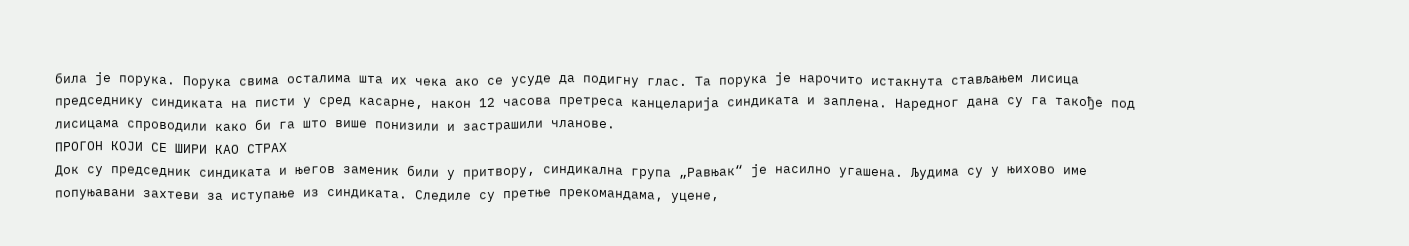била је порука. Порука свима осталима шта их чека ако се усуде да подигну глас. Та порука је нарочито истакнута стављањем лисица председнику синдиката на писти у сред касарне, након 12 часова претреса канцеларија синдиката и заплена. Наредног дана су га такође под лисицама спроводили како би га што више понизили и застрашили чланове.
ПРОГОН КОЈИ СЕ ШИРИ КАО СТРАХ
Док су председник синдиката и његов заменик били у притвору, синдикална група „Равњак“ је насилно угашена. Људима су у њихово име попуњавани захтеви за иступање из синдиката. Следиле су претње прекомандама, уцене,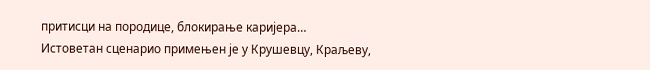притисци на породице, блокирање каријера…
Истоветан сценарио примењен је у Крушевцу, Краљеву,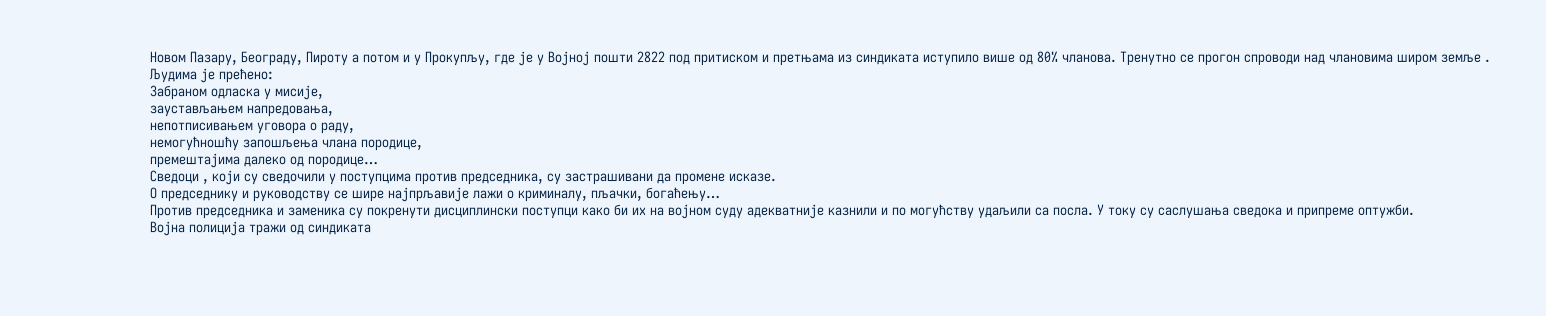Новом Пазару, Београду, Пироту а потом и у Прокупљу, где је у Војној пошти 2822 под притиском и претњама из синдиката иступило више од 80% чланова. Тренутно се прогон спроводи над члановима широм земље .
Људима је прећено:
Забраном одласка у мисије,
заустављањем напредовања,
непотписивањем уговора о раду,
немогућношћу запошљења члана породице,
премештајима далеко од породице…
Сведоци , који су сведочили у поступцима против председника, су застрашивани да промене исказе.
О председнику и руководству се шире најпрљавије лажи о криминалу, пљачки, богаћењу…
Против председника и заменика су покренути дисциплински поступци како би их на војном суду адекватније казнили и по могућству удаљили са посла. У току су саслушања сведока и припреме оптужби.
Војна полиција тражи од синдиката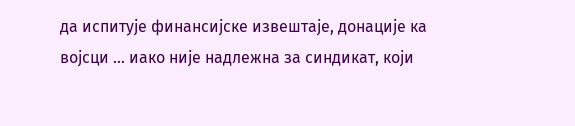да испитује финансијске извештаје, донације ка војсци … иако није надлежна за синдикат, који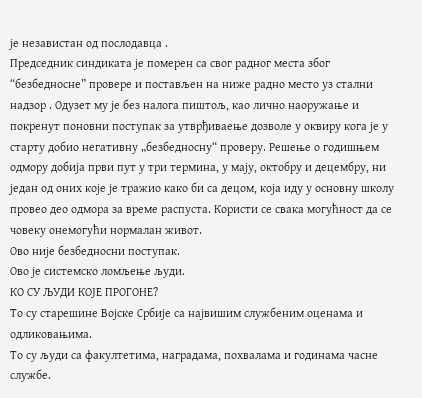је независтан од послодавца .
Председник синдиката је померен са свог радног места због “безбедносне” провере и постављен на ниже радно место уз стални надзор . Одузет му је без налога пиштољ, као лично наоружање и покренут поновни поступак за утврђиваење дозволе у оквиру кога је у старту добио негативну „безбедносну“ проверу. Решење о годишњем одмору добија први пут у три термина, у мају, октобру и децембру, ни један од оних које је тражио како би са децом, која иду у основну школу провео део одмора за време распуста. Користи се свака могућност да се човеку онемогући нормалан живот.
Ово није безбедносни поступак.
Ово је системско ломљење људи.
КО СУ ЉУДИ КОЈЕ ПРОГОНЕ?
То су старешине Војске Србије са највишим службеним оценама и одликовањима.
То су људи са факултетима, наградама, похвалама и годинама часне службе.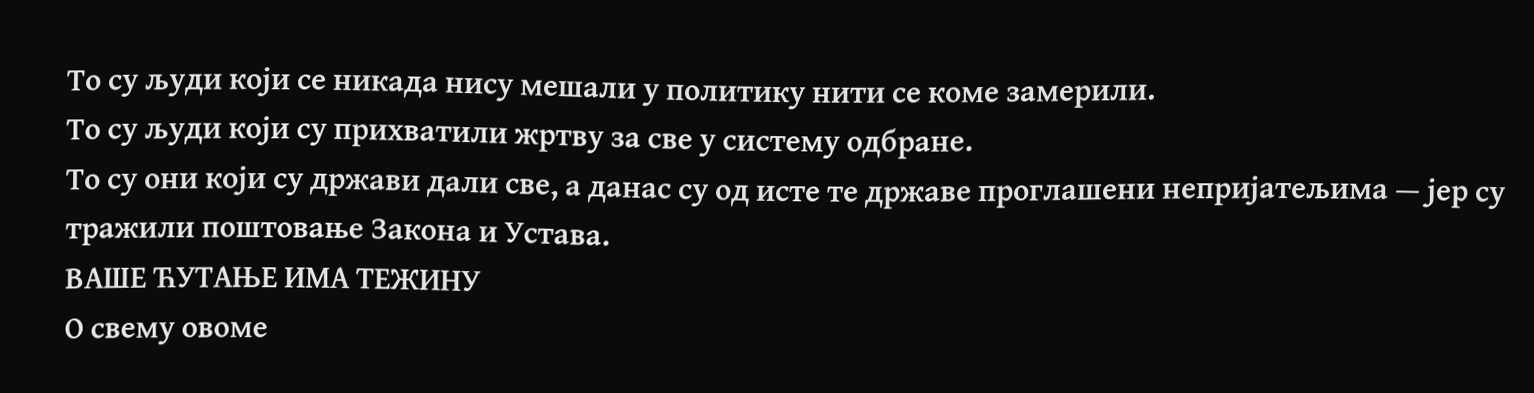То су људи који се никада нису мешали у политику нити се коме замерили.
То су људи који су прихватили жртву за све у систему одбране.
То су они који су држави дали све, а данас су од исте те државе проглашени непријатељима — јер су тражили поштовање Закона и Устава.
ВАШЕ ЋУТАЊЕ ИМА ТЕЖИНУ
О свему овоме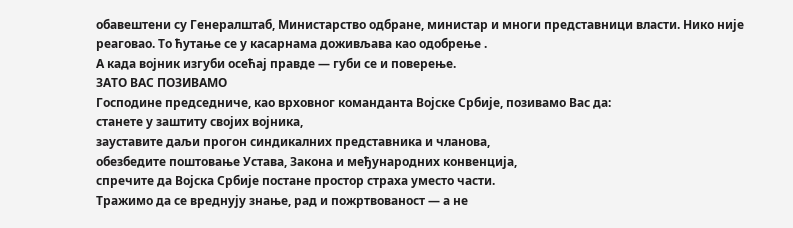обавештени су Генералштаб, Министарство одбране, министар и многи представници власти. Нико није реаговао. То ћутање се у касарнама доживљава као одобрење .
А када војник изгуби осећај правде — губи се и поверење.
ЗАТО ВАС ПОЗИВАМО
Господине председниче, као врховног команданта Војске Србије, позивамо Вас да:
станете у заштиту својих војника,
зауставите даљи прогон синдикалних представника и чланова,
обезбедите поштовање Устава, Закона и међународних конвенција,
спречите да Војска Србије постане простор страха уместо части.
Тражимо да се вреднују знање, рад и пожртвованост — а не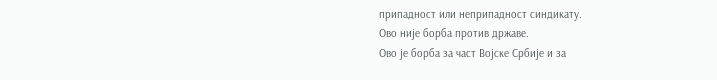припадност или неприпадност синдикату.
Ово није борба против државе.
Ово је борба за част Војске Србије и за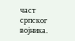част српског војника.